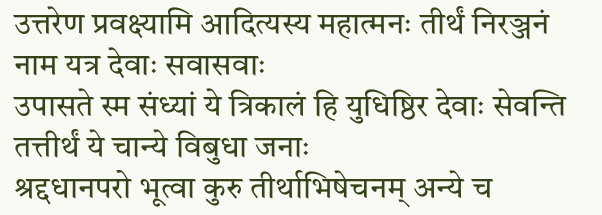उत्तरेण प्रवक्ष्यामि आदित्यस्य महात्मनः तीर्थं निरञ्जनं नाम यत्र देवाः सवासवाः
उपासते स्म संध्यां ये त्रिकालं हि युधिष्ठिर देवाः सेवन्ति तत्तीर्थं ये चान्ये विबुधा जनाः
श्रद्दधानपरो भूत्वा कुरु तीर्थाभिषेचनम् अन्ये च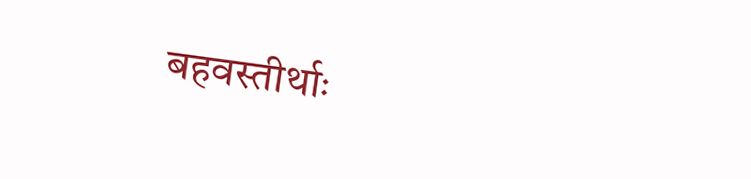बहवस्तीर्थाः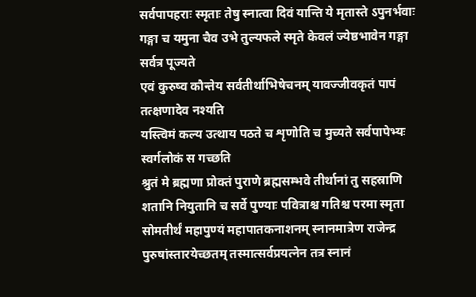सर्वपापहराः स्मृताः तेषु स्नात्वा दिवं यान्ति ये मृतास्ते ऽपुनर्भवाः
गङ्गा च यमुना चैव उभे तुल्यफले स्मृते केवलं ज्येष्ठभावेन गङ्गा सर्वत्र पूज्यते
एवं कुरुष्व कौन्तेय सर्वतीर्थाभिषेचनम् यावज्जीवकृतं पापं तत्क्षणादेव नश्यति
यस्त्विमं कल्य उत्थाय पठते च शृणोति च मुच्यते सर्वपापेभ्यः स्वर्गलोकं स गच्छति
श्रुतं मे ब्रह्मणा प्रोक्तं पुराणे ब्रह्मसम्भवे तीर्थानां तु सहस्राणि शतानि नियुतानि च सर्वे पुण्याः पवित्राश्च गतिश्च परमा स्मृता
सोमतीर्थं महापुण्यं महापातकनाशनम् स्नानमात्रेण राजेन्द्र पुरुषांस्तारयेच्छतम् तस्मात्सर्वप्रयत्नेन तत्र स्नानं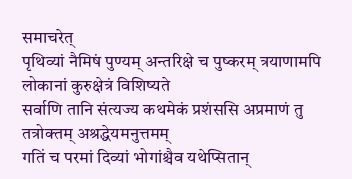समाचरेत्
पृथिव्यां नैमिषं पुण्यम् अन्तरिक्षे च पुष्करम् त्रयाणामपि लोकानां कुरुक्षेत्रं विशिष्यते
सर्वाणि तानि संत्यज्य कथमेकं प्रशंससि अप्रमाणं तु तत्रोक्तम् अश्रद्धेयमनुत्तमम्
गतिं च परमां दिव्यां भोगांश्चैव यथेप्सितान्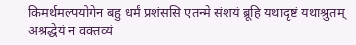किमर्थमल्पयोगेन बहु धर्मं प्रशंससि एतन्मे संशयं ब्रूहि यथादृष्टं यथाश्रुतम्
अश्रद्धेयं न वक्तव्यं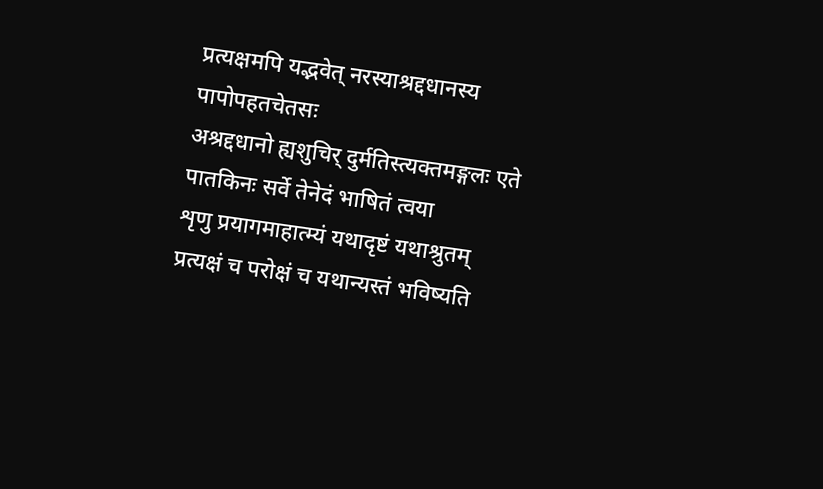प्रत्यक्षमपि यद्भवेत् नरस्याश्रद्दधानस्य पापोपहतचेतसः
अश्रद्दधानो ह्यशुचिर् दुर्मतिस्त्यक्तमङ्गलः एते पातकिनः सर्वे तेनेदं भाषितं त्वया
शृणु प्रयागमाहात्म्यं यथादृष्टं यथाश्रुतम् प्रत्यक्षं च परोक्षं च यथान्यस्तं भविष्यति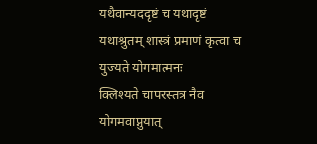यथैवान्यददृष्टं च यथादृष्टं यथाश्रुतम् शास्त्रं प्रमाणं कृत्वा च युज्यते योगमात्मनः
क्लिश्यते चापरस्तत्र नैव योगमवाप्नुयात्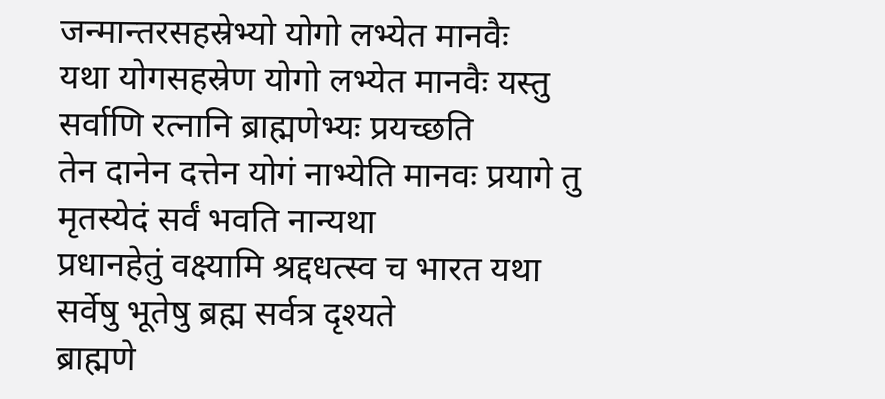जन्मान्तरसहस्रेभ्यो योगो लभ्येत मानवैः
यथा योगसहस्रेण योगो लभ्येत मानवैः यस्तु सर्वाणि रत्नानि ब्राह्मणेभ्यः प्रयच्छति
तेन दानेन दत्तेन योगं नाभ्येति मानवः प्रयागे तु मृतस्येदं सर्वं भवति नान्यथा
प्रधानहेतुं वक्ष्यामि श्रद्दधत्स्व च भारत यथा सर्वेषु भूतेषु ब्रह्म सर्वत्र दृश्यते
ब्राह्मणे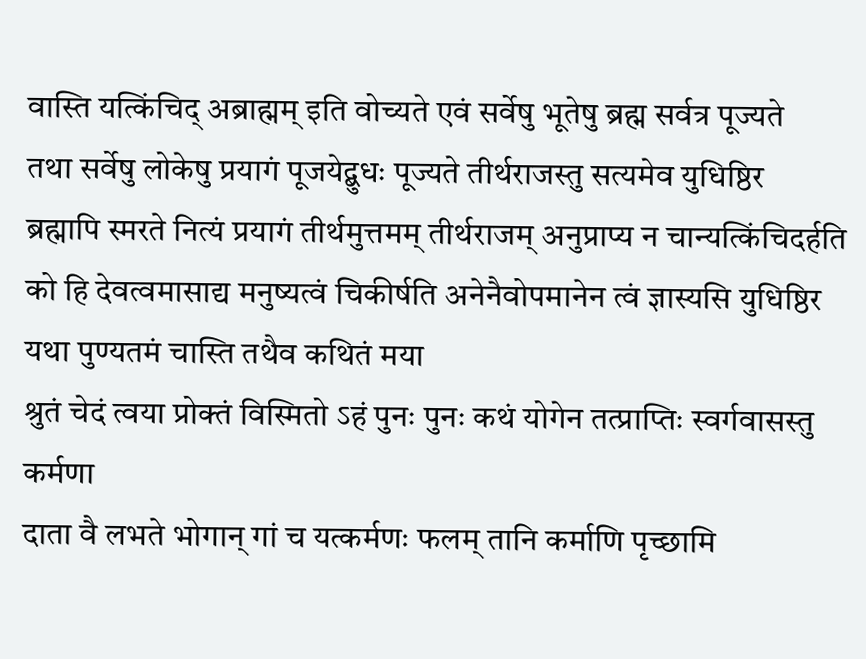वास्ति यत्किंचिद् अब्राह्मम् इति वोच्यते एवं सर्वेषु भूतेषु ब्रह्म सर्वत्र पूज्यते
तथा सर्वेषु लोकेषु प्रयागं पूजयेद्बुधः पूज्यते तीर्थराजस्तु सत्यमेव युधिष्ठिर
ब्रह्मापि स्मरते नित्यं प्रयागं तीर्थमुत्तमम् तीर्थराजम् अनुप्राप्य न चान्यत्किंचिदर्हति
को हि देवत्वमासाद्य मनुष्यत्वं चिकीर्षति अनेनैवोपमानेन त्वं ज्ञास्यसि युधिष्ठिर यथा पुण्यतमं चास्ति तथैव कथितं मया
श्रुतं चेदं त्वया प्रोक्तं विस्मितो ऽहं पुनः पुनः कथं योगेन तत्प्राप्तिः स्वर्गवासस्तु कर्मणा
दाता वै लभते भोगान् गां च यत्कर्मणः फलम् तानि कर्माणि पृच्छामि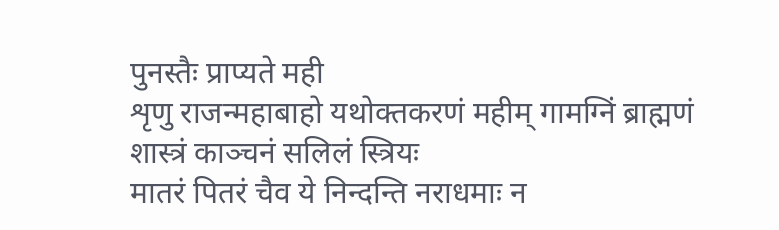पुनस्तैः प्राप्यते मही
शृणु राजन्महाबाहो यथोक्तकरणं महीम् गामग्निं ब्राह्मणं शास्त्रं काञ्चनं सलिलं स्त्रियः
मातरं पितरं चैव ये निन्दन्ति नराधमाः न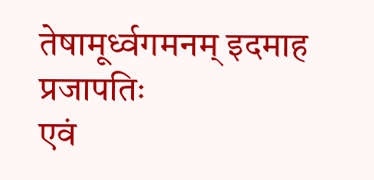तेषामूर्ध्वगमनम् इदमाह प्रजापतिः
एवं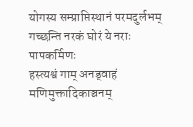योगस्य सम्प्राप्तिस्थानं परमदुर्लभम् गच्छन्ति नरकं घोरं ये नराः पापकर्मिणः
हस्त्यश्वं गाम् अनड्वाहं मणिमुक्तादिकाञ्चनम्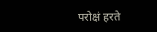परोक्षं हरते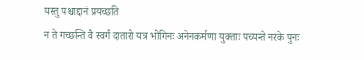यस्तु पश्चाद्दानं प्रयच्छति
न ते गच्छन्ति वै स्वर्गं दातारो यत्र भोगिनः अनेनकर्मणा युक्ताः पच्यन्ते नरके पुनः